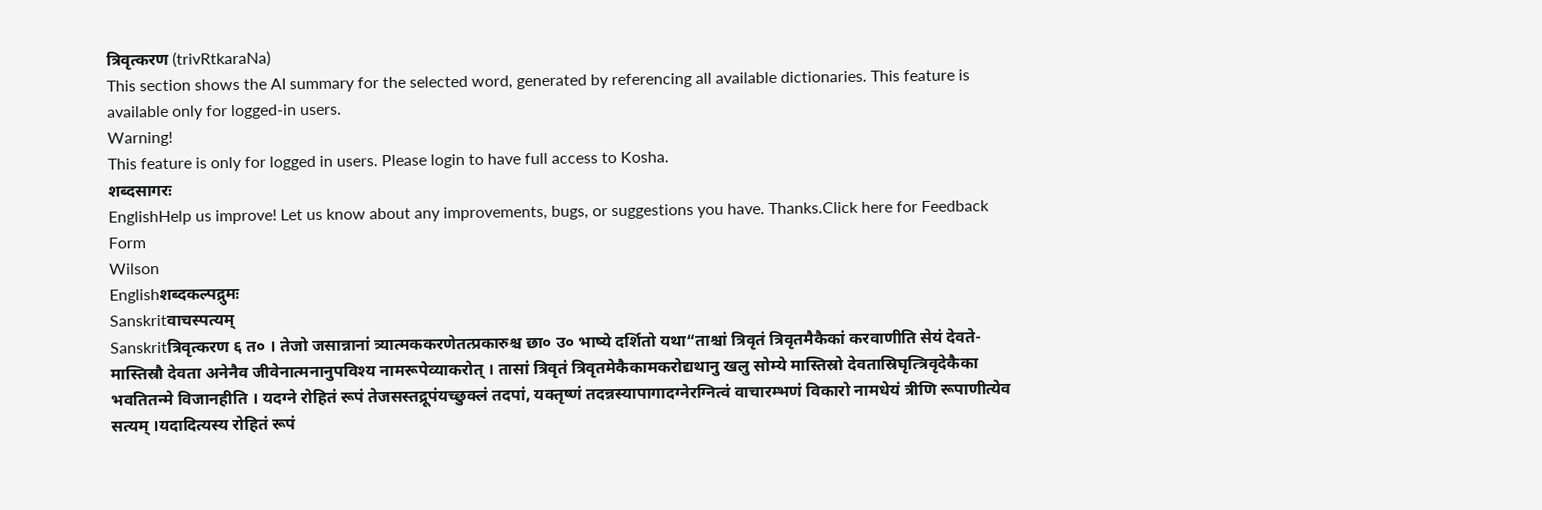त्रिवृत्करण (trivRtkaraNa)
This section shows the AI summary for the selected word, generated by referencing all available dictionaries. This feature is available only for logged-in users.
Warning!
This feature is only for logged in users. Please login to have full access to Kosha.
शब्दसागरः
EnglishHelp us improve! Let us know about any improvements, bugs, or suggestions you have. Thanks.Click here for Feedback Form
Wilson
Englishशब्दकल्पद्रुमः
Sanskritवाचस्पत्यम्
Sanskritत्रिवृत्करण ६ त० । तेजो जसान्नानां त्र्यात्मककरणेतत्प्रकारुश्च छा० उ० भाष्ये दर्शितो यथा“ताश्चां त्रिवृतं त्रिवृतमैकैकां करवाणीति सेयं देवते-मास्तिस्रौ देवता अनेनैव जीवेनात्मनानुपविश्य नामरूपेव्याकरोत् । तासां त्रिवृतं त्रिवृतमेकैकामकरोद्यथानु खलु सोम्ये मास्तिस्रो देवतास्रिघृत्त्रिवृदेकैका भवतितन्मे विजानहीति । यदग्ने रोहितं रूपं तेजसस्तद्रूपंयच्छुक्लं तदपां, यक्तृष्णं तदन्नस्यापागादग्नेरग्नित्वं वाचारम्भणं विकारो नामधेयं त्रीणि रूपाणीत्येव सत्यम् ।यदादित्यस्य रोहितं रूपं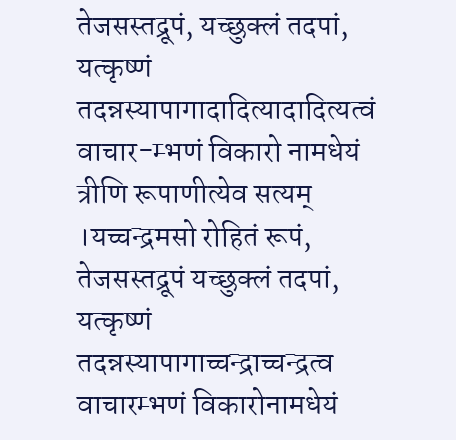तेजसस्तद्रूपं, यच्छुक्लं तदपां, यत्कृष्णं तदन्नस्यापागादादित्यादादित्यत्वं वाचार-म्भणं विकारो नामधेयं त्रीणि रूपाणीत्येव सत्यम् ।यच्चन्द्रमसो रोहितं रूपं, तेजसस्तद्रूपं यच्छुक्लं तदपां, यत्कृष्णं तदन्नस्यापागाच्चन्द्राच्चन्द्रत्व वाचारम्भणं विकारोनामधेयं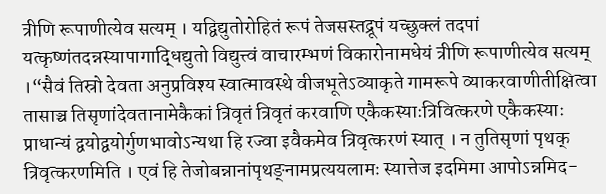त्रीणि रूपाणीत्येव सत्यम् । यद्विद्युतोरोहितं रूपं तेजसस्तद्रूपं यच्छुक्लं तदपां यत्कृष्णंतदन्नस्यापागाद्धिद्युतो विद्युत्त्वं वाचारम्भणं विकारोनामधेयं त्रीणि रूपाणीत्येव सत्यम् ।“सैवं तिस्रो देवता अनुप्रविश्य स्वात्मावस्थे वीजभूतेऽव्याकृते गामरूपे व्याकरवाणीतीक्षित्वा तासाञ्च तिसृणांदेवतानामेकैकां त्रिवृतं त्रिवृतं करवाणि एकैकस्याःत्रिवित्करणे एकैकस्याः प्राधान्यं द्वयोद्वयोर्गुणभावोऽन्यथा हि रज्वा इवैकमेव त्रिवृत्करणं स्यात् । न तुतिसृणां पृथक् त्रिवृत्करणमिति । एवं हि तेजोबन्नानांपृथङ्नामप्रत्ययलामः स्यात्तेज इदमिमा आपोऽन्नमिद-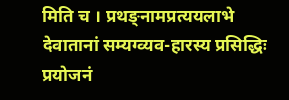मिति च । प्रथङ्नामप्रत्ययलाभे देवातानां सम्यग्व्यव-हारस्य प्रसिद्धिः प्रयोजनं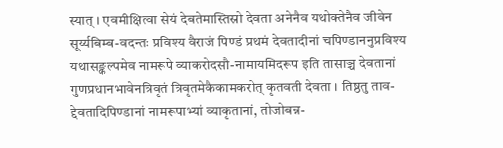स्यात् । एवमीक्षित्वा सेयं देबतेमास्तिस्रो देवता अनेनैव यथोक्तेनैव जीवेन सूर्य्यबिम्ब-वदन्तः प्रविश्य वैराजं पिण्डं प्रथमं देवतादीनां चपिण्डाननुप्रविश्य यथासङ्कल्पमेव नामरूपे व्याकरोदसौ-नामायमिदरूप इति तासाञ्च देवतानां गुणप्रधानभावेनत्रिवृतं त्रिवृतमेकैकामकरोत् कृतवती देवता । तिष्ठतु ताव-द्देवतादिपिण्डानां नामरूपाभ्यां व्याकृतानां, तोजोबन्न-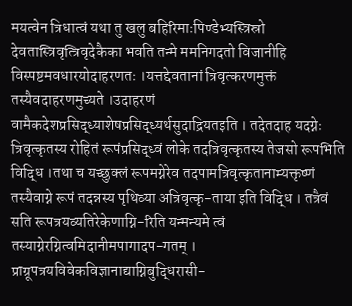मयत्वेन त्रिधात्वं यथा तु खलु बहिरिमाःपिण्डेभ्यस्त्रिस्रो देवतास्त्रिवृत्त्रिवृदेकैका भवति तन्मे ममनिगदतो विजानीहि विस्पष्टमवधारयोदाहरणतः ।यत्तद्देवतानां त्रिवृत्करणमुक्तं तस्यैवदाहरणमुच्यते ।उदाहरणं वामैकदेशप्रसिद्ध्याशेषप्रसिद्ध्यर्थसुदाद्रियतइति । तदेतदाह यदग्नेः त्रिवृत्कृतस्य रोहितं रूपंप्रसिद्ध्वं लोके तदत्रिवृत्कृतस्य तेजसो रूपभिति विद्धि ।तथा च यच्छुक्लं रूपमग्नेरेव तदपामत्रिवृत्कृतानाम्यक्तृष्णं तस्यैवाग्ने रूपं तदन्नस्य पृथिव्या अत्रिवृत्कृ-ताया इति विद्धि । तत्रैवं सति रूपत्रयव्यतिरेकेणाग्नि-रिति यन्मन्यमे त्वं तस्याग्नेरग्नित्वमिदानीमपागादप-गतम् । प्राग्रूपत्रयविवेकविज्ञानाद्याग्निबुद्धिरासी-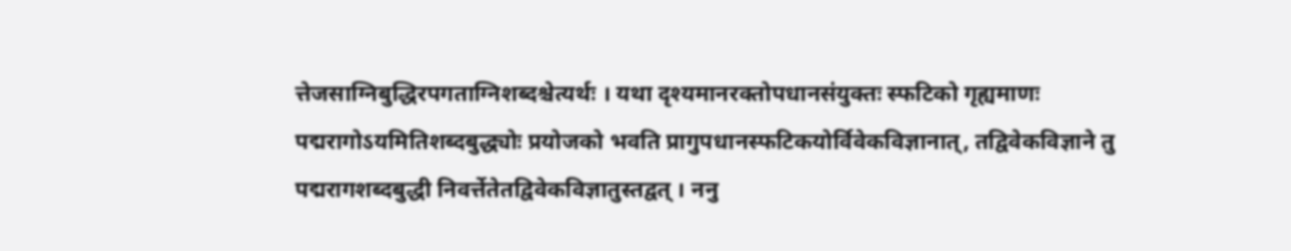त्तेजसाग्निबुद्धिरपगताग्निशब्दश्चेत्यर्थः । यथा दृश्यमानरक्तोपधानसंयुक्तः स्फटिको गृह्यमाणः पद्मरागोऽयमितिशब्दबुद्ध्योः प्रयोजको भवति प्रागुपधानस्फटिकयोर्विवेकविज्ञानात्, तद्विवेकविज्ञाने तु पद्मरागशब्दबुद्धी निवर्त्तेतेतद्विवेकविज्ञातुस्तद्वत् । ननु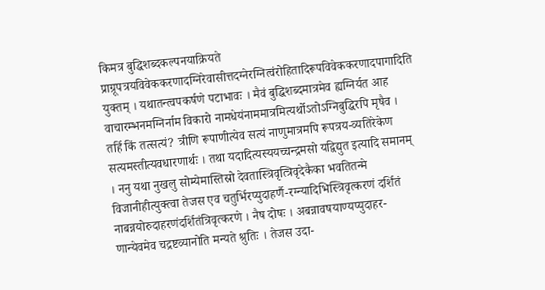किमत्र बुद्धिशब्दकल्पनयाक्रियते प्राग्रूपत्रयविवेककरणादग्निरेवासीत्तदग्नेरग्नित्वंरोहितादिरूपविवेककरणादपागादिति युक्तम् । यथातन्त्वपकर्षणे पटाभावः । मैवं बुद्धिशब्दमात्रमेव ह्यग्निर्यत आह वाचारम्भनमग्निर्नाम विकारो नामधेयंनाममात्रमित्यर्थोऽतोऽग्निबुद्धिरपि मृषैव । तर्हि किं तत्सत्यं? त्रीणि रूपाणीत्येव सत्यं नाणुमात्रमपि रूपत्रय-व्यतिरेकेण सत्यमस्तीत्यवधारणार्थः । तथा यदादित्यस्ययच्चन्द्रमसो यद्विद्युत इत्यादि समानम् । ननु यथा नुखलु सोम्येमास्तिस्रो देवतास्त्रिवृत्त्रिवृदेकैका भवतितन्मे विजानीहीत्युक्त्वा तेजस एव चतुर्भिरप्युदाहर्णै-रग्न्यादिभिस्त्रिवृत्करणं दर्शितं नाबन्नयोरुदाहरणंदर्शितंत्रिवृत्करणे । नैष दोषः । अबन्नावषयाण्यप्युदाहर-णान्येवमेव चद्रष्टव्यानोति मन्यते श्रुतिः । तेजस उदा-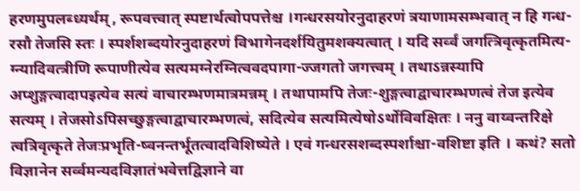हरणमुपलब्ध्यर्थम्, रूपवत्त्वात् स्पष्टार्थत्वोपपत्तेश्च ।गन्धरसयोरनुदाहरणं त्रयाणामसम्भवात् न हि गन्ध-रसौ तेजसि स्तः । स्पर्शशब्दयोरनुदाहरणं विभागेनदर्शयितुमशक्यत्वात् । यदि सर्व्वं जगत्त्रिवृत्कृतमित्य-ग्न्यादिवत्त्रीणि रूपाणीत्येव सत्यमग्नेरग्नित्ववदपागा-ज्जगतो जगत्त्वम् । तथाऽन्नस्यापि अप्शुङ्गत्वादापइत्येव सत्यं वाचारम्भणमात्रमन्नम् । तथापामपि तेजः-शुङ्गत्वाद्वाचारम्भणत्वं तेज इत्येव सत्यम् । तेजसोऽपिसच्छुङ्गत्वाद्वाचारम्भणत्वं, सदित्येव सत्यमित्येषोऽर्थोविवक्षितः । ननु वाय्वन्तरिक्षे त्वत्रिवृत्कृते तेजःप्रभृति-ष्वनन्तर्भूतत्वादविशिष्येते । एवं गन्धरसशब्दस्पर्शाश्चा-वशिष्टा इति । कथं? सतो विज्ञानेन सर्व्वमन्यदविज्ञातंभवेत्तद्विज्ञाने वा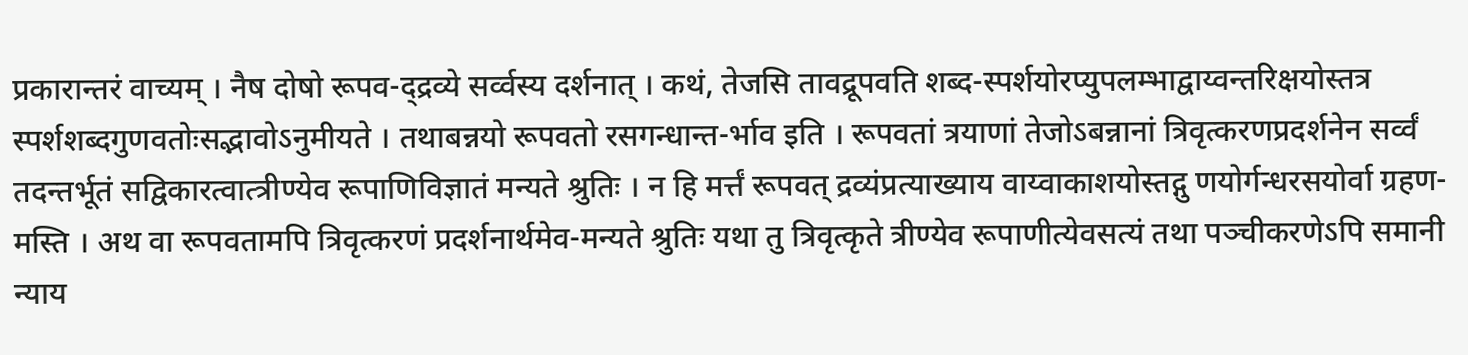प्रकारान्तरं वाच्यम् । नैष दोषो रूपव-द्द्रव्ये सर्व्वस्य दर्शनात् । कथं, तेजसि तावद्रूपवति शब्द-स्पर्शयोरप्युपलम्भाद्वाय्वन्तरिक्षयोस्तत्र स्पर्शशब्दगुणवतोःसद्भावोऽनुमीयते । तथाबन्नयो रूपवतो रसगन्धान्त-र्भाव इति । रूपवतां त्रयाणां तेजोऽबन्नानां त्रिवृत्करणप्रदर्शनेन सर्व्वं तदन्तर्भूतं सद्विकारत्वात्त्रीण्येव रूपाणिविज्ञातं मन्यते श्रुतिः । न हि मर्त्तं रूपवत् द्रव्यंप्रत्याख्याय वाय्वाकाशयोस्तद्गु णयोर्गन्धरसयोर्वा ग्रहण-मस्ति । अथ वा रूपवतामपि त्रिवृत्करणं प्रदर्शनार्थमेव-मन्यते श्रुतिः यथा तु त्रिवृत्कृते त्रीण्येव रूपाणीत्येवसत्यं तथा पञ्चीकरणेऽपि समानी न्याय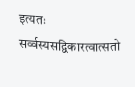इत्यतः सर्व्वस्यसद्विकारत्वात्सतो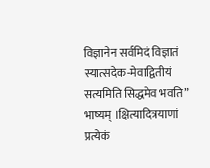विज्ञानेन सर्वमिदं विज्ञातं स्यात्सदेक-मेवाद्वितीयं सत्यमिति सिद्धमेव भवति” भाष्यम् ।क्षित्यादित्रयाणां प्रत्येकं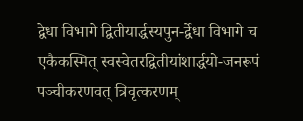द्वेधा विभागे द्वितीयार्द्धस्यपुन-र्द्वेधा विभागे च एकैकस्मित् स्वस्वेतरद्वितीयांशार्द्धयो-जनरूपं पञ्चीकरणवत् त्रिवृत्करणम्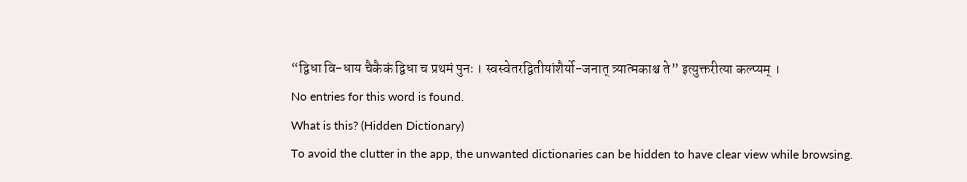“द्विधा वि-धाय चैकैकं द्विधा च प्रथमं पुनः । स्वस्वेतरद्वितीयांशैर्यो-जनात् त्र्यात्मकाश्च ते” इत्युक्तरीत्या कल्प्यम् ।
No entries for this word is found.
What is this? (Hidden Dictionary)
To avoid the clutter in the app, the unwanted dictionaries can be hidden to have clear view while browsing.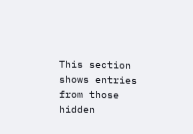This section shows entries from those hidden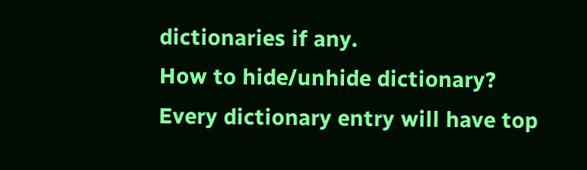dictionaries if any.
How to hide/unhide dictionary?
Every dictionary entry will have top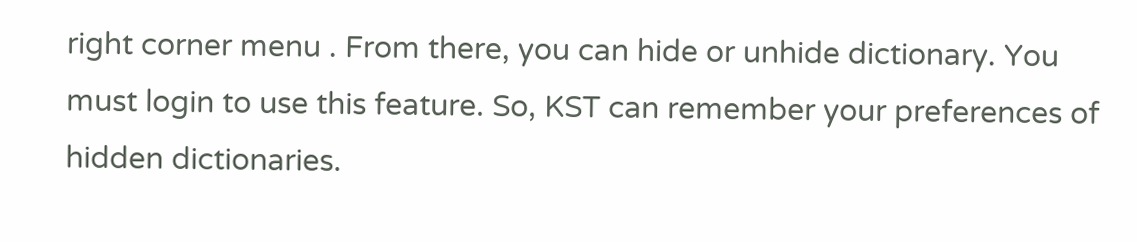right corner menu . From there, you can hide or unhide dictionary. You must login to use this feature. So, KST can remember your preferences of hidden dictionaries.